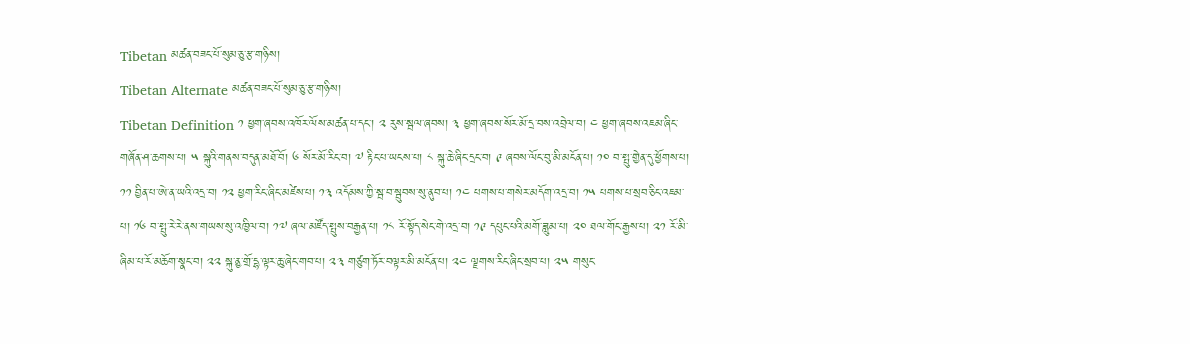Tibetan མཚན་བཟང་པོ་སུམ་ཅུ་རྩ་གཉིས།
Tibetan Alternate མཚན་བཟང་པོ་སུམ་ཅུ་རྩ་གཉིས།
Tibetan Definition ༡ ཕྱག་ཞབས་འཁོར་ལོས་མཚན་པ་དང་། ༢ རུས་སྦལ་ཞབས། ༣ ཕྱག་ཞབས་སོར་མོ་དྲ་བས་འབྲེལ་བ། ༤ ཕྱག་ཞབས་འཇམ་ཞིང་གཞོན་ཤ་ཆགས་པ། ༥ སྐུའི་གནས་བདུན་མཐོ་བོ། ༦ སོར་མོ་རིང་བ། ༧ རྟིང་པ་ཡངས་པ། ༨ སྐུ་ཆེ་ཞིང་དྲང་བ། ༩ ཞབས་ལོང་བུ་མི་མངོན་པ། ༡༠ བ་སྤུ་གྱེན་དུ་ཕྱོགས་པ། ༡༡ བྱིན་པ་ཨེ་ན་ཡའི་འདྲ་བ། ༡༢ ཕྱག་རིང་ཞིང་མཛེས་པ། ༡༣ འདོམས་ཀྱི་སྦ་བ་སྦུབས་སུ་ནུབ་པ། ༡༤ པགས་པ་གསེར་མདོག་འདྲ་བ། ༡༥ པགས་པ་སྲབ་ཅིང་འཇམ་པ། ༡༦ བ་སྤུ་རེ་རེ་ནས་གཡས་སུ་འཁྱིལ་བ། ༡༧ ཞལ་མཛོད་སྤུས་བརྒྱན་པ། ༡༨ རོ་སྟོད་སེང་གེ་འདྲ་བ། ༡༩ དཔུང་པའི་མགོ་ཟླུམ་པ། ༢༠ ཐལ་གོང་རྒྱས་པ། ༢༡ རོ་མི་ཞིམ་པ་རོ་མཆོག་སྣང་བ། ༢༢ སྐུ་ནྱ་གྲོ་དྷ་ལྟར་ཆུ་ཞེང་གབ་པ། ༢༣ གཙུག་ཏོར་བལྟར་མི་མངོན་པ། ༢༤ ལྗགས་རིང་ཞིང་སྲབ་པ། ༢༥ གསུང་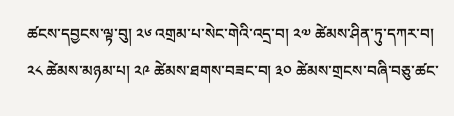ཚངས་དབྱངས་ལྟ་བུ། ༢༦ འགྲམ་པ་སེང་གེའི་འདྲ་བ། ༢༧ ཚེམས་ཤིན་ཏུ་དཀར་བ། ༢༨ ཚེམས་མཉམ་པ། ༢༩ ཚེམས་ཐགས་བཟང་བ། ༣༠ ཚེམས་གྲངས་བཞི་བཅུ་ཚང་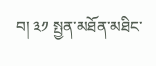བ། ༣༡ སྤྱན་མཐོན་མཐིང་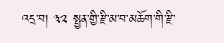འདྲ་བ། ༣༢ སྤྱན་གྱི་རྫི་མ་བ་མཆོག་གི་རྫི་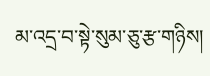མ་འདྲ་བ་སྟེ་སུམ་ཅུ་རྩ་གཉིས།